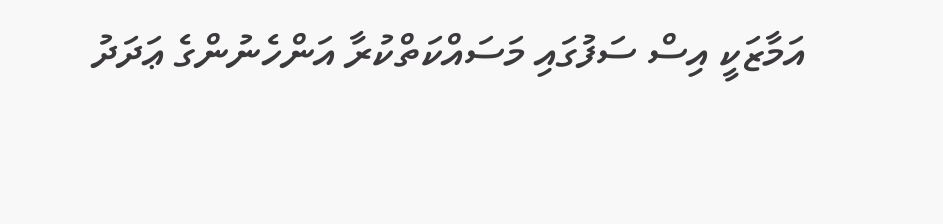އަމާޒަކީ އިސް ސަފުގައި މަސައްކަތްކުރާ އަންހެނުންގެ ޢަދަދު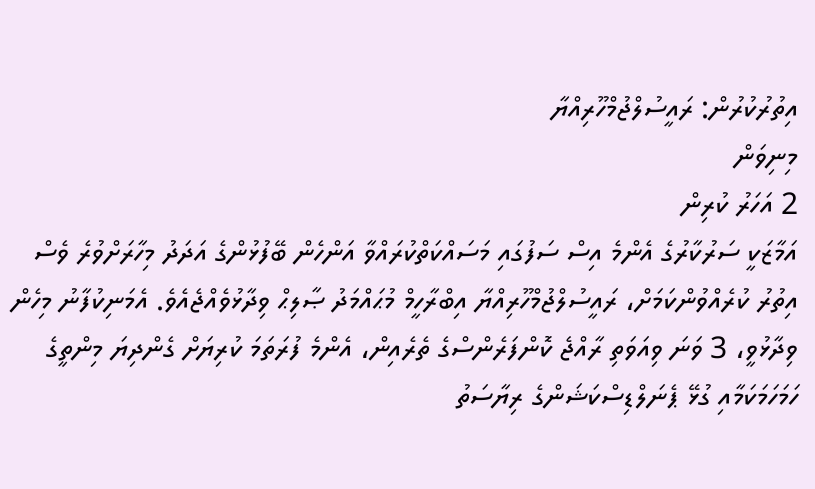އިތުރުކުރުން: ރައީސުލްޖުމްހޫރިއްޔާ
މިނިވަން
2 އަހަރު ކުރިން
އަމާޒަކީ ސަރުކާރުގެ އެންމެ އިސް ސަފުގައި މަސައްކަތްކުރައްވާ އަންހެން ބޭފުޅުންގެ އަދަދު މިހާރަށްވުރެ ވެސް އިތުރު ކުރެއްވުންކަމަށް، ރައީސުލްޖުމްހޫރިއްޔާ އިބްރާހީމް މުޙައްމަދު ޞާލިޙް ވިދާޅުވެއްޖެއެވެ. އެމަނިކުފާނު މިހެން ވިދާޅުވީ، 3 ވަނަ ވިއަވަތި ރާއްޖެ ކޮންފަރެންސްގެ ތެރެއިން، އެންމެ ފުރަތަމަ ކުރިޔަށް ގެންދިޔަ މިންތީގެ ހަމަހަމަކަމާއި ގުޅޭ ޕެނަލްޑިސްކަޝަންގެ ރިޔާސަތު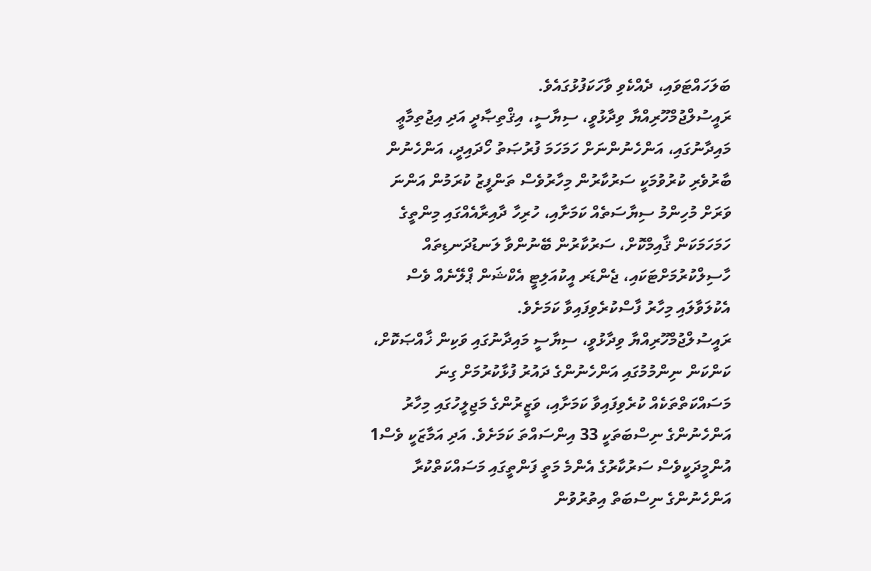ބަލަހައްޓަވައި، ދެއްކެވި ވާހަކަފުޅުގައެވެ.
ރައީސުލްޖުމްހޫރިއްޔާ ވިދާޅުވީ، ސިޔާސީ، އިޤްތިޞާދީ އަދި އިޖުތިމާޢީ މައިދާނުގައި، އަންހެނުންނަށް ހަމަހަމަ ފުރުޞަތު ހޯދައިދީ، އަންހެނުން ބާރުވެރި ކުރުވުމަކީ ސަރުކާރުން މިހާރުވެސް ތަންފީޒު ކުރަމުން އަންނަ ވަރަށް މުހިންމު ސިޔާސަތެއް ކަމަށާއި، ހުރިހާ ދާއިރާއެއްގައި މިންތީގެ ހަމަހަމަކަން ޤާއިމްކޮށް، ސަރުކާރުން ބޭނުންވާ ލަނޑުދަނޑިތައް ހާސިލްކުރުމަށްޓަކައި، ޖެންޑަރ އީކުއަލިޓީ އެކްޝަން ޕްލޭނެއް ވެސް އެކުލަވާލައި މިހާރު ފާސްކުރެވިފައިވާ ކަމަށެވެ.
ރައީސުލްޖުމްހޫރިއްޔާ ވިދާޅުވީ، ސިޔާސީ މައިދާނުގައި ވަކިން ޚާއްޞަކޮށް، ކަންކަން ނިންމުމުގައި އަންހެނުންގެ ދައުރު ފުޅާކުރުމަށް ގިނަ މަސައްކަތްތަކެއް ކުރެވިފައިވާ ކަމަށާއި، ވަޒީރުންގެ މަޖިލީހުގައި މިހާރު އަންހެނުންގެ ނިސްބަތަކީ 33 އިންސައްތަ ކަމަށެވެ. އަދި އަމާޒަކީ ވެސް1 އުންމީދަކީވެސް ސަރުކާރުގެ އެންމެ މަތީ ފަންތީގައި މަސައްކަތްކުރާ އަންހެނުންގެ ނިސްބަތް އިތުރުވުން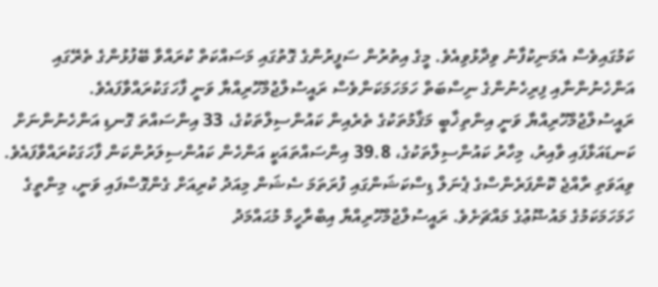ކަމުގައިވެސް އެމަނިކުފާނު ވިދާޅުވިއެވެ. މީގެ އިތުރުން ސަފީރުންގެ ގޮތުގައި މަސައްކަތް ކުރައްވާ ބޭފުޅުންގެ ތެރޭގައި އަންހެނުންނާއި ފިރިހެނުންގެ ނިސްބަތް ހަމަހަމަކަންވެސް ރައީސުލްޖުމްހޫރިއްޔާ ވަނީ ފާހަގަކުރައްވާފައެވެ.
ރައީސުލްޖުމްހޫރިއްޔާ ވަނީ އިންތިޚާބީ މަޤާމުތަކުގެ ތެރެއިން ކައުންސިލްތަކުގެ، 33 އިންސައްތަ ގޮނޑި އަންހެނުންނަށް ކަނޑައަޅާފައި ވާއިރު، މިހާރު ކައުންސިލްތަކުގެ، 39.8 އިންސައްތައަކީ އަންހެން ކައުންސިލަރުންކަން ފާހަގަކުރައްވާފައެވެ.
ވިއަވަތި ރާއްޖެ ކޮންފަރެންސްގެ ޕެނަލް ޑިސްކަޝަންގައި ފުރަތަމަ ސެޝަން މިއަދު ކުރިއަށް ގެންގޮސްފައި ވަނީ، މިންތީގެ ހަމަހަމަކަމުގެ މައުޟޫޢުގެ މައްޗަށެވެ. ރައީސުލްޖުމްހޫރިއްޔާ އިބްރާހީމް މުޙައްމަދު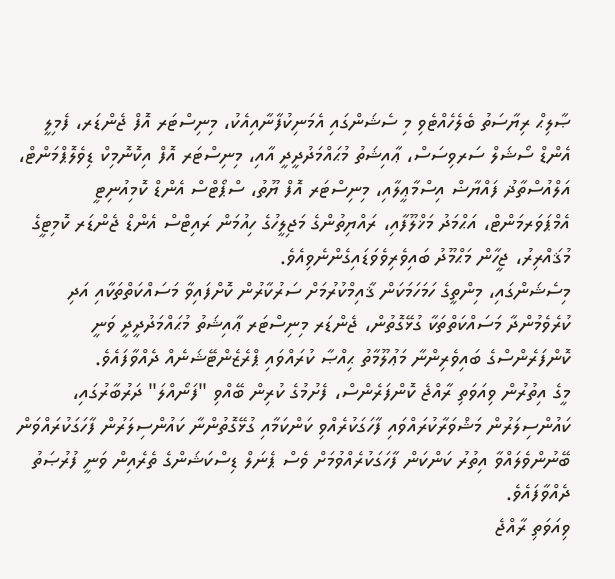ޞާލިޙް ރިޔާސަތު ބެލެހެއްޓެވި މި ސެޝަންގައި އެމަނިކުފާނާއިއެކު، މިނިސްޓަރ އޮފް ޖެންޑަރ، ފެމިލީ އެންޑް ސޯޝަލް ސަރވިސަސް، ޢާއިޝަތު މުޙައްމަދުދީދީ އާއި، މިނިސްޓަރ އޮފް އިކޮނޮމިކް ޑިވެލޮޕްމަންޓް، އަލްއުސްތާޛު ފައްޔާޟް އިސްމާޢީލާއި، މިނިސްޓަރ އޮފް ޔޫތު، ސްޕޯޓްސް އެންޑް ކޮމިއުނިޓީ އެމްޕަވަރމަންޓް، އަޙްމަދު މަޚްލޫފާއި، ރައްޔިތުންގެ މަޖިލީހުގެ ހިއުމަން ރައިޓްސް އެންޑް ޖެންޑަރ ކޮމިޓީގެ މުޤައްރިރު، ޖީހާން މަޙްމޫދު ބައިވެރިވެވަޑައިގެންނެވިއެވެ.
މިސެޝަންގައި، މިންތީގެ ހަމަހަމަކަން ޤާއިމްކުރުމަށް ސަރުކާރުން ކޮށްފައިވާ މަސައްކަތްތަކާއި އަދި ކުރެވެމުންދާ މަސައްކަތްތަކާ ގުޅޭގޮތުން، ޖެންޑަރ މިނިސްޓަރ ޢާއިޝަތު މުޙައްމަދުދީދީ ވަނީ ކޮންފަރެންސްގެ ބައިވެރިންނާ މަޢުލޫމާތު ޙިއްޞާ ކުރައްވައި ޕްރެޒެންޓޭޝަނެއް ދެއްވާފައެވެ.
މީގެ އިތުރުން ވިއަވަތި ރާއްޖެ ކޮންފަރެންސް، ފެށުމުގެ ކުރިން ބޭއްވި "ފަނޯއްލަ" ދަރުބާރުގައި، ކައުންސިލަރުން މަޝްވަރާކުރައްވައި ފާހަގަކުރެއްވި ކަންކަމާއި ގުޅޭގޮތުންނާ ކައުންސިލަރުން ފާހަގަކުރައްވަން ބޭނުންވެލައްވާ އިތުރު ކަންކަން ފާހަގަކުރެއްވުމަށް ވެސް ޕެނަލް ޑިސްކަޝަންގެ ތެރެއިން ވަނީ ފުރުޞަތު ދެއްވާފައެވެ.
ވިއަވަތި ރާއްޖެ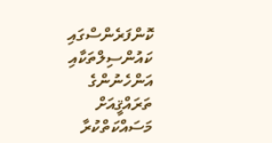ކޮންފަރެންސްގައި ކައުންސިލްތަކާއި އަންހެނުންގެ ތަރައްޤީއަށް މަސައްކަތްކުރާ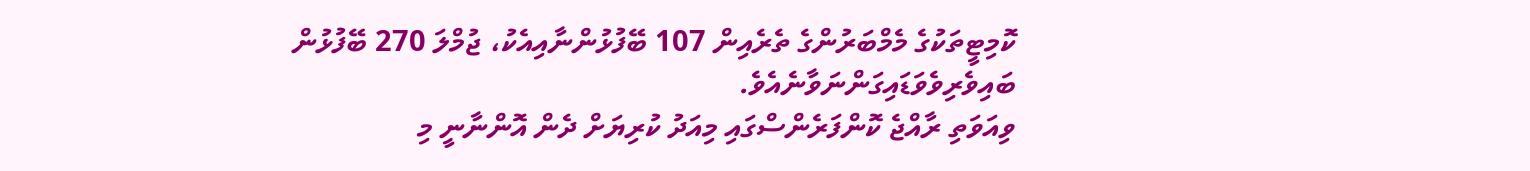ކޮމިޓީތަކުގެ މެމްބަރުންގެ ތެރެއިން 107 ބޭފުޅުންނާއިއެކު، ޖުމްލަ 270 ބޭފުޅުން ބައިވެރިވެވަޑައިގަންނަވާނެއެވެ.
ވިއަވަތި ރާއްޖެ ކޮންފަރެންސްގައި މިއަދު ކުރިޔަށް ދެން އޮންނާނީ މި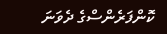ކޮންފަރެންސްގެ ދެވަނަ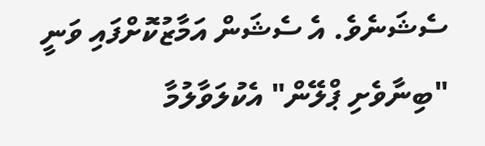ސެޝަނެވެ. އެ ސެޝަން އަމާޒުކޮށްފައި ވަނީ "ބިނާވެށި ޕްލޭން" އެކުލަވާލުމާ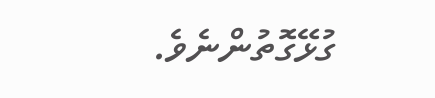ގުޅޭގޮތުންނެވެ.